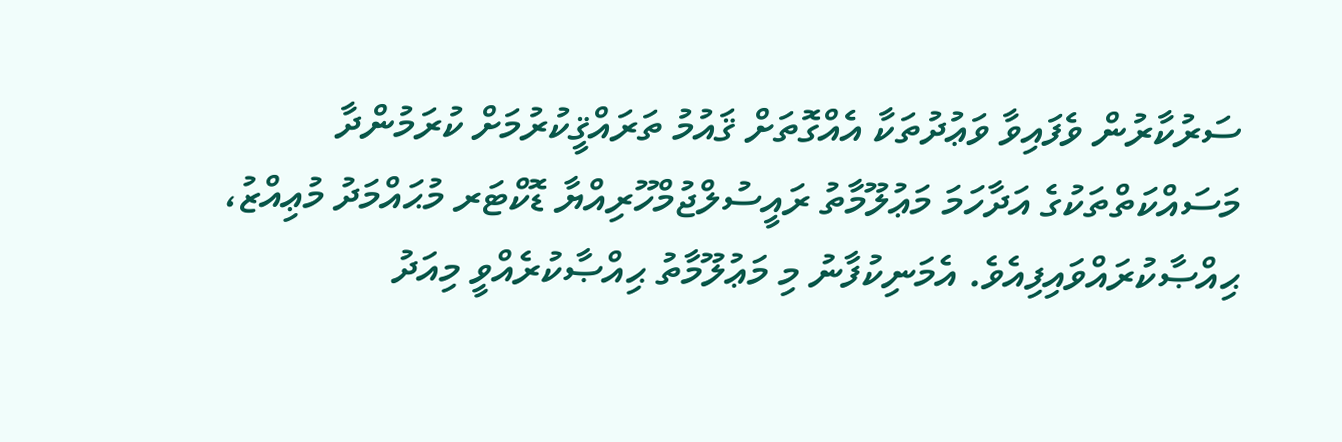ސަރުކާރުން ވެފައިވާ ވަޢުދުތަކާ އެއްގޮތަށް ޤައުމު ތަރައްޤީކުރުމަށް ކުރަމުންދާ މަސައްކަތްތަކުގެ އަދާހަމަ މަޢުލޫމާތު ރައީސުލްޖުމްހޫރިއްޔާ ޑޮކްޓަރ މުޙައްމަދު މުޢިއްޒު، ޙިއްޞާކުރައްވައިފިއެވެ. އެމަނިކުފާނު މި މަޢުލޫމާތު ޙިއްޞާކުރެއްވީ މިއަދު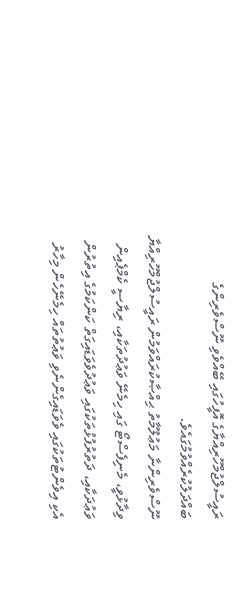ރައީސުލްޖުމްހޫރިއްޔާގެ އޮފީހުގައި ބޭއްވެވި ނޫސްވެރިންގެ ބައްދަލުކުރެއްވުމުގައެވެ.
ނޫސްވެރިންނާ މަޢުލޫމާތު ޙިއްޞާކުރައްވަމުން ރައީސުލްޖުމްހޫރިއްޔާ ވިދާޅުވީ، މެނިފެސްޓޯ ގައި ހިމެނޭ ވަޢުދުތަކާއި، ރިޔާސީ ކެމްޕެއިން ވަޢުދަކާއި، ދަތުރުފުޅުތަކުގައި ވަޢުދުވެވަޑައިގަތް ކަންކަމުގެ އިތުރުން އެކި އިވެންޓުތަކުގައި ވެވަޑައިގެންނެވި ވަޢުތުތައް ހިމެނޭހެން މިހާރު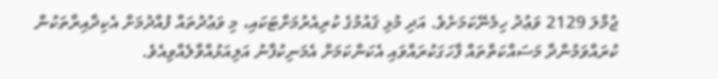ޖުމްލަ 2129 ވަޢުދު ހިމެނޭކަމަށެވެ. އަދި މުޅި ޤައުމުގެ ކުރިއެރުމަށްޓަކައި، މި ވަޢުދުތައް ފުއްދުމަށް އެކިދާއިރާތަކުން ކުރައްވަމުންދާ މަސައްކަތްތައް ފާހަގަކުރައްވައި އެކަންކަމަށް އެމަނިކުފާނު އަލިއަޅުއްވާލެއްވިއެވެ.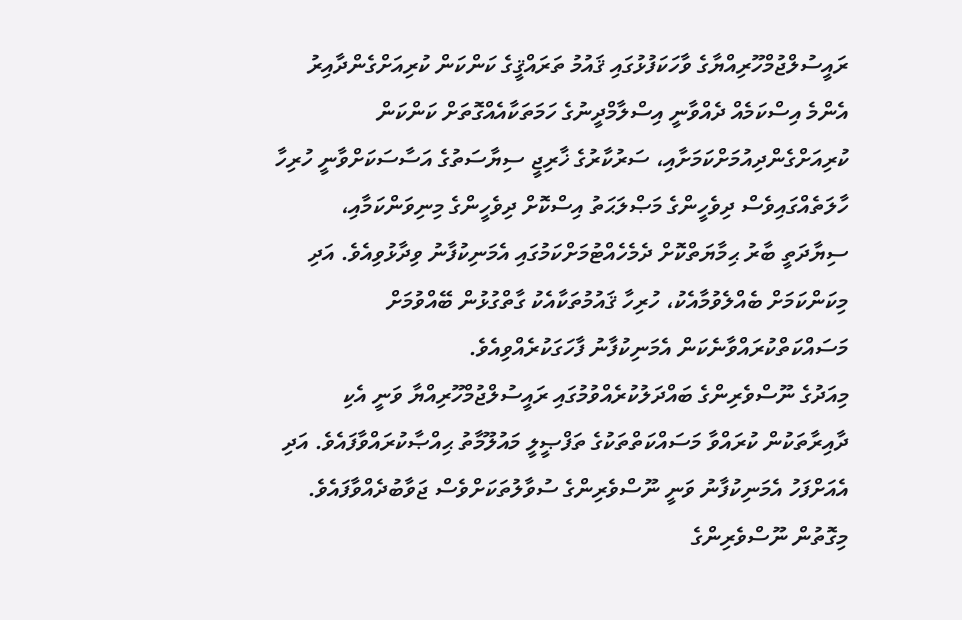ރައީސުލްޖުމްހޫރިއްޔާގެ ވާހަކަފުޅުގައި ޤައުމު ތަރައްޤީގެ ކަންކަން ކުރިއަށްގެންދާއިރު އެންމެ އިސްކަމެއް ދެއްވާނީ އިސްލާމްދީނުގެ ހަމަތަކާއެއްގޮތަށް ކަންކަން ކުރިއަށްގެންދިއުމަށްކަމަށާއި، ސަރުކާރުގެ ޚާރިޖީ ސިޔާސަތުގެ އަސާސަކަށްވާނީ ހުރިހާ ހާލަތެއްގައިވެސް ދިވެހީންގެ މަޞްލަޙަތު އިސްކޮށް ދިވެހީންގެ މިނިވަންކަމާއި، ސިޔާދަތީ ބާރު ޙިމާޔަތްކޮށް ދެމެހެއްޓުމަށްކަމުގައި އެމަނިކުފާނު ވިދާޅުވިއެވެ. އަދި މިކަންކަމަށް ބެއްލެވުމާއެކު، ހުރިހާ ޤައުމުތަކާއެކު ގާތްގުޅުން ބޭއްވުމަށް މަސައްކަތްކުރައްވާނެކަން އެމަނިކުފާނު ފާހަގަކުރެއްވިއެވެ.
މިއަދުގެ ނޫސްވެރިންގެ ބައްދަލުކުރެއްވުމުގައި ރައީސުލްޖުމްހޫރިއްޔާ ވަނީ އެކި ދާއިރާތަކުން ކުރައްވާ މަސައްކަތްތަކުގެ ތަފްޞީލީ މައުލޫމާތު ޙިއްޞާކުރައްވާފައެވެ. އަދި އެއަށްފަހު އެމަނިކުފާނު ވަނީ ނޫސްވެރިންގެ ސުވާލުތަކަށްވެސް ޖަވާބުދެއްވާފައެވެ.
މިގޮތުން ނޫސްވެރިންގެ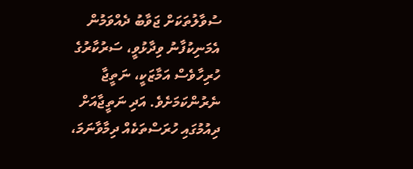ސުވާލުތަކަށް ޖަވާބު ދެއްވަމުން އެމަނިކުފާނު ވިދާޅުވީ، ސަރުކާރުގެ ހުރިހާވެސް އަމާޒަކީ، ނަތީޖާ ނެރުންކަމަށެވެ. އަދި ނަތީޖާއަށް ދިއުމުގައި ހުރަސްތަކެއް ދިމާވާނަމަ،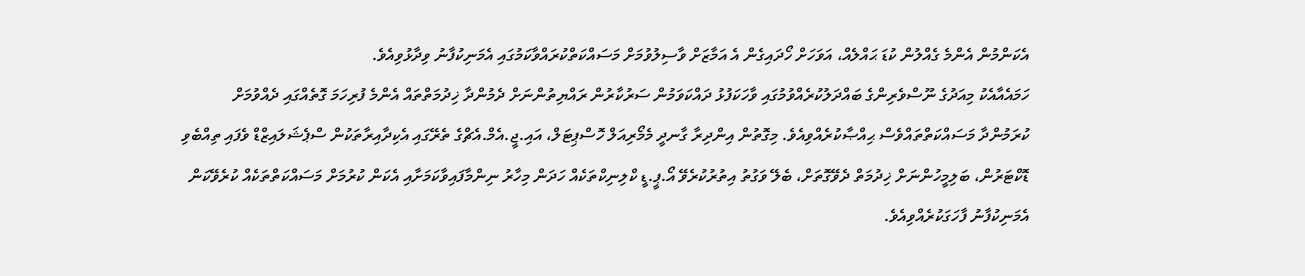އެކަންމުން އެންމެ ގެއްލުން ކުޑަ ޙައްލެއް، އަވަހަށް ހޯދައިގެން އެ އަމާޒަށް ވާސިލުވުމަށް މަސައްކަތްކުރައްވާކަމުގައި އެމަނިކުފާނު ވިދާޅުވިއެވެ.
ހަމައެއާއެކު މިއަދުގެ ނޫސްވެރިންގެ ބައްދަލުކުރެއްވުމުގައި ވާހަކަފުޅު ދައްކަވަމުން ސަރުކާރުން ރައްޔިތުންނަށް ދެމުންދާ ޚިދުމަތްތައް އެންމެ ފުރިހަމަ ގޮތެއްގައި ދެއްވުމަށް ކުރަމުންދާ މަސައްކަތްތައްވެސް ޙިއްޞާކުރެއްވިއެވެ. މިގޮތުން އިންދިރާ ގާނދީ މެމޯރިއަލް ހޮސްޕިޓަލް، އައި.ޖީ.އެމް.އެޗްގެ ތެރޭގައި އެކިދާއިރާތަކުން ސްޕެޝަލައިޒްޑް ވެފައި ތިއްބެވި ޑޮކްޓަރުން، ބަލިމީހުންނަށް ޚިދުމަތް ދެވޭގޮތަށް، ބެލޭ ވަގުތު އިތުރުކުރެވޭ އޯ.ޕީ.ޑީ ކްލިނިކްތަކެއް ހަދަން މިހާރު ނިންމާފައިވާކަމަށާއި އެކަން ކުރުމަށް މަސައްކަތްތަކެއް ކުރެވޭކަން އެމަނިކުފާނު ފާހަގަކުރެއްވިއެވެ.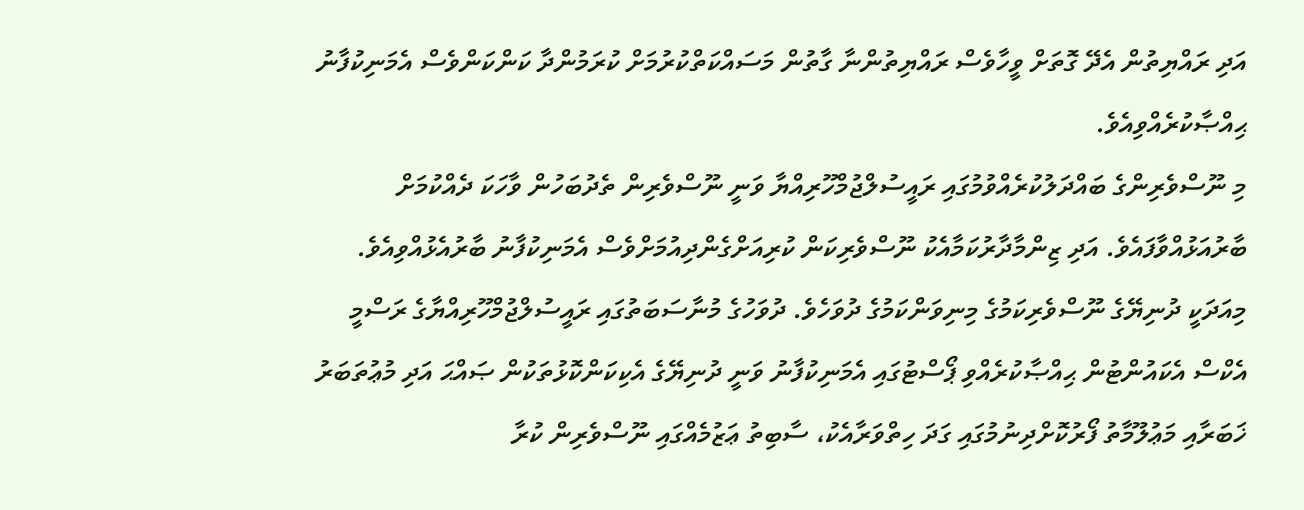އަދި ރައްޔިތުން އެދޭ ގޮތަށް ވީހާވެސް ރައްޔިތުންނާ ގާތުން މަސައްކަތްކުރުމަށް ކުރަމުންދާ ކަންކަންވެސް އެމަނިކުފާނު ޙިއްޞާކުރެއްވިއެވެ.
މި ނޫސްވެރިންގެ ބައްދަލުކުރެއްވުމުގައި ރައީސުލްޖުމްހޫރިއްޔާ ވަނީ ނޫސްވެރިން ތެދުބަހުން ވާހަކަ ދެއްކުމަށް ބާރުއަޅުއްވާފައެވެ. އަދި ޒިންމާދާރުކަމާއެކު ނޫސްވެރިކަން ކުރިއަށްގެންދިއުމަށްވެސް އެމަނިކުފާނު ބާރުއެޅުއްވިއެވެ.
މިއަދަކީ ދުނިޔޭގެ ނޫސްވެރިކަމުގެ މިނިވަންކަމުގެ ދުވަހެވެ. ދުވަހުގެ މުނާސަބަތުގައި ރައީސުލްޖުމްހޫރިއްޔާގެ ރަސްމީ އެކްސް އެކައުންޓުން ޙިއްޞާކުރެއްވި ޕޯސްޓުގައި އެމަނިކުފާނު ވަނީ ދުނިޔޭގެ އެކިކަންކޮޅުތަކުން ޞައްޙަ އަދި މުޢުތަބަރު ޚަބަރާއި މަޢުލޫމާތު ފޯރުކޮށްދިނުމުގައި ގަދަ ހިތްވަރާއެކު، ސާބިތު ޢަޒުމެއްގައި ނޫސްވެރިން ކުރާ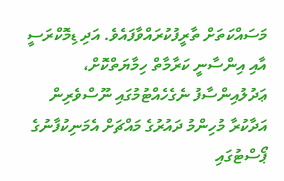މަސައްކަތަށް ތާރީފުކުރައްވާފައެވެ. އަދި ޑިމޮކްރަސީ އާއި އިންސާނީ ކަރާމާތް ހިމާޔަތްކޮށް، ޢަދުލުއިންސާފު ނެގެހެއްޓުމުގައި ނޫސްވެރިން އަދާކުރާ މުހިންމު ދައުރުގެ މައްޗަށް އެމަނިކުފާނުގެ ޕޯސްޓުގައި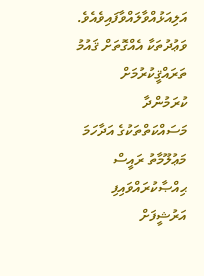އަލިއަޅުއްވާލައްވާފައިވެއެވެ.
ވަޢުދުތަކާ އެއްގޮތަށް ޤައުމު ތަރައްޤީކުރުމަށް ކުރަމުންދާ މަސައްކަތްތަކުގެ އަދާހަމަ މަޢުލޫމާތު ރައީސް ޙިއްޞާކުރައްވައިފި
އަރުޝީފަށް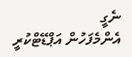ނެގީ
އެންމެފަހުން އަޕްޑޭޓްކުރީ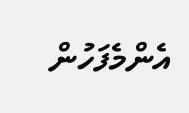އެންމެފަހުން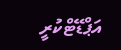އަޕްޑޭޓްކުރީ